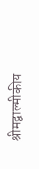श्रीमद्वाल्मीकीय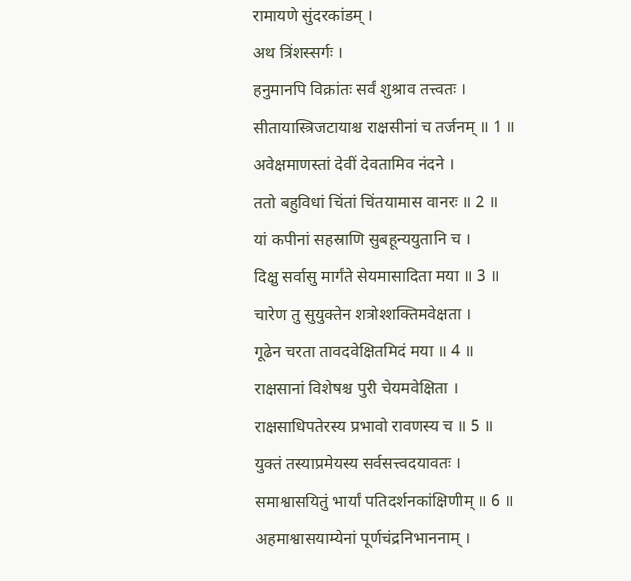रामायणे सुंदरकांडम् ।
अथ त्रिंशस्सर्गः ।
हनुमानपि विक्रांतः सर्वं शुश्राव तत्त्वतः ।
सीतायास्त्रिजटायाश्च राक्षसीनां च तर्जनम् ॥ 1 ॥
अवेक्षमाणस्तां देवीं देवतामिव नंदने ।
ततो बहुविधां चिंतां चिंतयामास वानरः ॥ 2 ॥
यां कपीनां सहस्राणि सुबहून्ययुतानि च ।
दिक्षु सर्वासु मार्गंते सेयमासादिता मया ॥ 3 ॥
चारेण तु सुयुक्तेन शत्रोश्शक्तिमवेक्षता ।
गूढेन चरता तावदवेक्षितमिदं मया ॥ 4 ॥
राक्षसानां विशेषश्च पुरी चेयमवेक्षिता ।
राक्षसाधिपतेरस्य प्रभावो रावणस्य च ॥ 5 ॥
युक्तं तस्याप्रमेयस्य सर्वसत्त्वदयावतः ।
समाश्वासयितुं भार्यां पतिदर्शनकांक्षिणीम् ॥ 6 ॥
अहमाश्वासयाम्येनां पूर्णचंद्रनिभाननाम् ।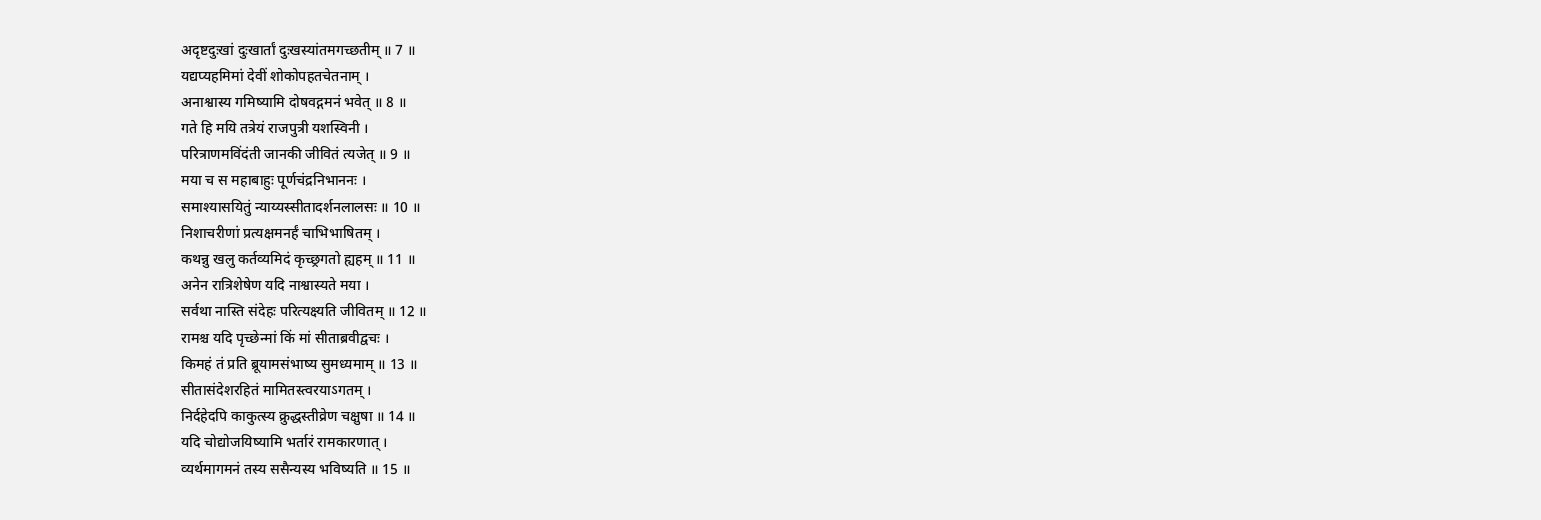अदृष्टदुःखां दुःखार्तां दुःखस्यांतमगच्छतीम् ॥ 7 ॥
यद्यप्यहमिमां देवीं शोकोपहतचेतनाम् ।
अनाश्वास्य गमिष्यामि दोषवद्गमनं भवेत् ॥ 8 ॥
गते हि मयि तत्रेयं राजपुत्री यशस्विनी ।
परित्राणमविंदंती जानकी जीवितं त्यजेत् ॥ 9 ॥
मया च स महाबाहुः पूर्णचंद्रनिभाननः ।
समाश्यासयितुं न्याय्यस्सीतादर्शनलालसः ॥ 10 ॥
निशाचरीणां प्रत्यक्षमनर्हं चाभिभाषितम् ।
कथन्नु खलु कर्तव्यमिदं कृच्छ्रगतो ह्यहम् ॥ 11 ॥
अनेन रात्रिशेषेण यदि नाश्वास्यते मया ।
सर्वथा नास्ति संदेहः परित्यक्ष्यति जीवितम् ॥ 12 ॥
रामश्च यदि पृच्छेन्मां किं मां सीताब्रवीद्वचः ।
किमहं तं प्रति ब्रूयामसंभाष्य सुमध्यमाम् ॥ 13 ॥
सीतासंदेशरहितं मामितस्त्वरयाऽगतम् ।
निर्दहेदपि काकुत्स्य क्रुद्धस्तीव्रेण चक्षुषा ॥ 14 ॥
यदि चोद्योजयिष्यामि भर्तारं रामकारणात् ।
व्यर्थमागमनं तस्य ससैन्यस्य भविष्यति ॥ 15 ॥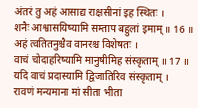अंतरं तु अहं आसाद्य राक्षसीनां इह स्थितः ।
शनैः आश्वासयिष्यामि सम्ताप बहुलां इमाम् ॥ 16 ॥
अहं त्वतितनुश्चैव वानरश्च विशेषतः ।
वाचं चोदाहरिष्यामि मानुषीमिह संस्कृताम् ॥ 17 ॥
यदि वाचं प्रदास्यामि द्विजातिरिव संस्कृताम् ।
रावणं मन्यमाना मां सीता भीता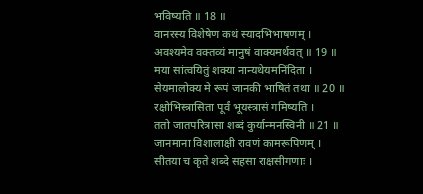भविष्यति ॥ 18 ॥
वानरस्य विशेषेण कथं स्यादभिभाषणम् ।
अवश्यमेव वक्तव्यं मानुषं वाक्यमर्थवत् ॥ 19 ॥
मया सांत्वयितुं शक्या नान्यथेयमनिंदिता ।
सेयमालोक्य मे रूपं जानकी भाषितं तथा ॥ 20 ॥
रक्षोभिस्त्रासिता पूर्वं भूयस्त्रासं गमिष्यति ।
ततो जातपरित्रासा शब्दं कुर्यान्मनस्विनी ॥ 21 ॥
जानमाना विशालाक्षी रावणं कामरूपिणम् ।
सीतया च कृते शब्दे सहसा राक्षसीगणाः ।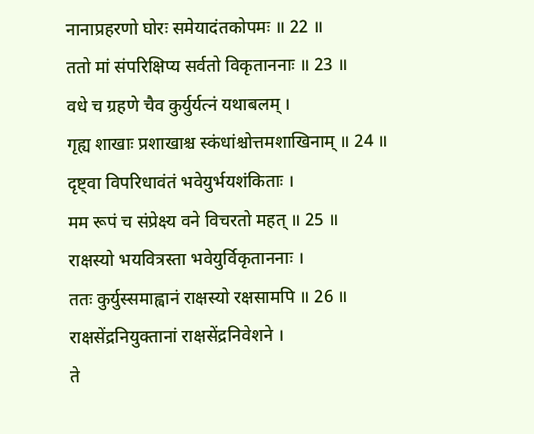नानाप्रहरणो घोरः समेयादंतकोपमः ॥ 22 ॥
ततो मां संपरिक्षिप्य सर्वतो विकृताननाः ॥ 23 ॥
वधे च ग्रहणे चैव कुर्युर्यत्नं यथाबलम् ।
गृह्य शाखाः प्रशाखाश्च स्कंधांश्चोत्तमशाखिनाम् ॥ 24 ॥
दृष्ट्वा विपरिधावंतं भवेयुर्भयशंकिताः ।
मम रूपं च संप्रेक्ष्य वने विचरतो महत् ॥ 25 ॥
राक्षस्यो भयवित्रस्ता भवेयुर्विकृताननाः ।
ततः कुर्युस्समाह्वानं राक्षस्यो रक्षसामपि ॥ 26 ॥
राक्षसेंद्रनियुक्तानां राक्षसेंद्रनिवेशने ।
ते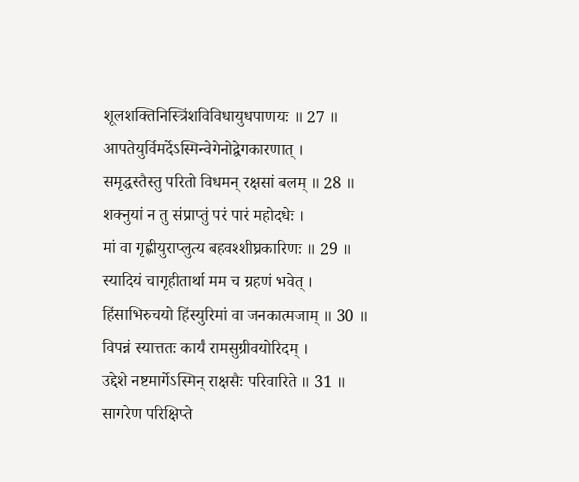शूलशक्तिनिस्त्रिंशविविधायुधपाणयः ॥ 27 ॥
आपतेयुर्विमर्देऽस्मिन्वेगेनोद्वेगकारणात् ।
समृद्धस्तैस्तु परितो विधमन् रक्षसां बलम् ॥ 28 ॥
शक्नुयां न तु संप्राप्तुं परं पारं महोदधेः ।
मां वा गृह्णीयुराप्लुत्य बहवश्शीघ्रकारिणः ॥ 29 ॥
स्यादियं चागृहीतार्था मम च ग्रहणं भवेत् ।
हिंसाभिरुचयो हिंस्युरिमां वा जनकात्मजाम् ॥ 30 ॥
विपन्नं स्यात्ततः कार्यं रामसुग्रीवयोरिदम् ।
उद्देशे नष्टमार्गेऽस्मिन् राक्षसैः परिवारिते ॥ 31 ॥
सागरेण परिक्षिप्ते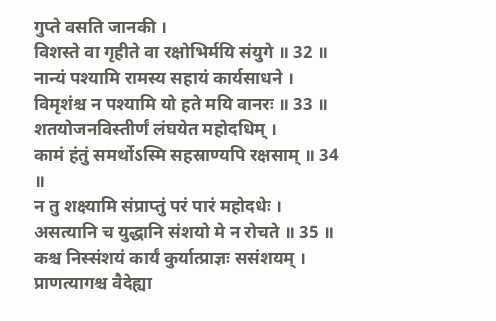गुप्ते वसति जानकी ।
विशस्ते वा गृहीते वा रक्षोभिर्मयि संयुगे ॥ 32 ॥
नान्यं पश्यामि रामस्य सहायं कार्यसाधने ।
विमृशंश्च न पश्यामि यो हते मयि वानरः ॥ 33 ॥
शतयोजनविस्तीर्णं लंघयेत महोदधिम् ।
कामं हंतुं समर्थोऽस्मि सहस्राण्यपि रक्षसाम् ॥ 34 ॥
न तु शक्ष्यामि संप्राप्तुं परं पारं महोदधेः ।
असत्यानि च युद्धानि संशयो मे न रोचते ॥ 35 ॥
कश्च निस्संशयं कार्यं कुर्यात्प्राज्ञः ससंशयम् ।
प्राणत्यागश्च वैदेह्या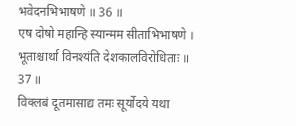भवेदनभिभाषणे ॥ 36 ॥
एष दोषो महान्हि स्यान्मम सीताभिभाषणे ।
भूताश्चार्था विनश्यंति देशकालविरोधिताः ॥ 37 ॥
विक्लबं दूतमासाद्य तमः सूर्योदये यथा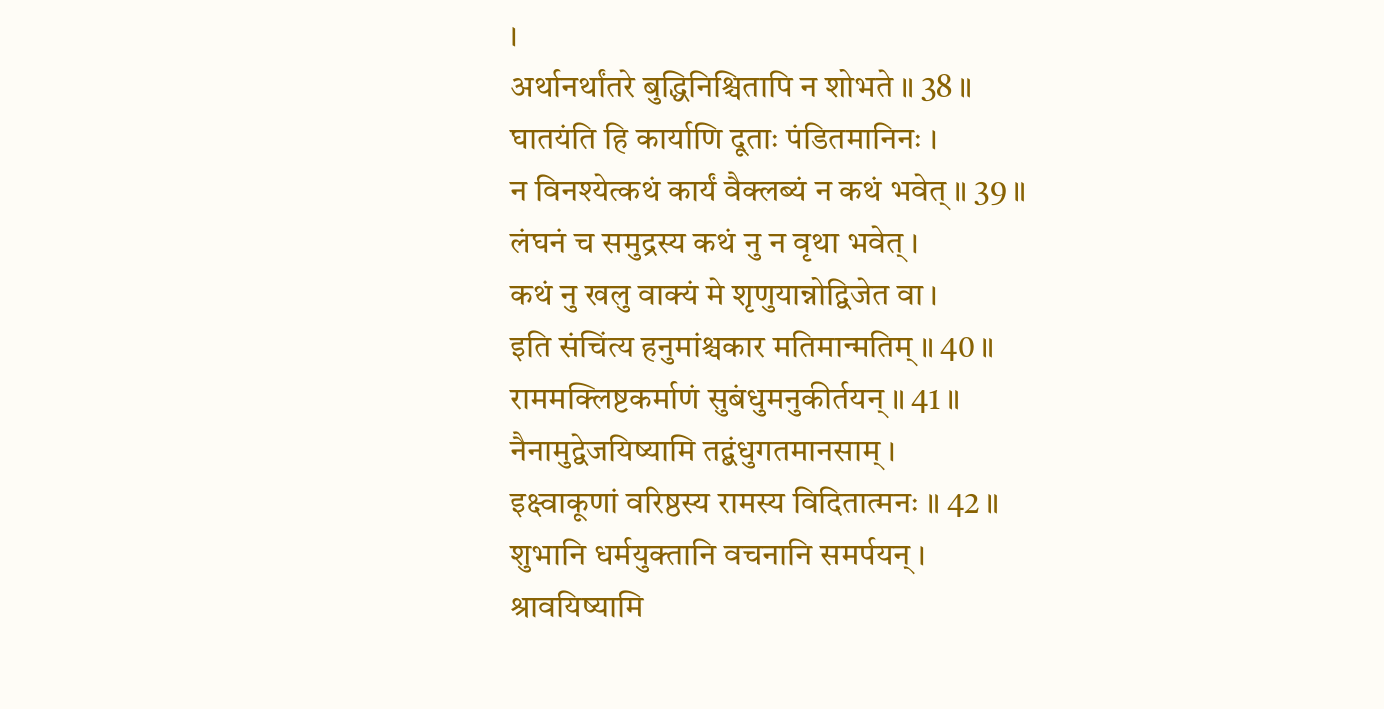।
अर्थानर्थांतरे बुद्धिनिश्चितापि न शोभते ॥ 38 ॥
घातयंति हि कार्याणि दूताः पंडितमानिनः ।
न विनश्येत्कथं कार्यं वैक्लब्यं न कथं भवेत् ॥ 39 ॥
लंघनं च समुद्रस्य कथं नु न वृथा भवेत् ।
कथं नु खलु वाक्यं मे शृणुयान्नोद्विजेत वा ।
इति संचिंत्य हनुमांश्चकार मतिमान्मतिम् ॥ 40 ॥
राममक्लिष्टकर्माणं सुबंधुमनुकीर्तयन् ॥ 41 ॥
नैनामुद्वेजयिष्यामि तद्बंधुगतमानसाम् ।
इक्ष्वाकूणां वरिष्ठस्य रामस्य विदितात्मनः ॥ 42 ॥
शुभानि धर्मयुक्तानि वचनानि समर्पयन् ।
श्रावयिष्यामि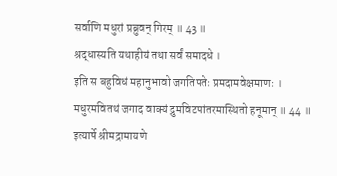सर्वाणि मधुरां प्रब्रुवन् गिरम् ॥ 43 ॥
श्रद्धास्यति यथाहीयं तथा सर्वं समादधे ।
इति स बहुविधं महानुभावो जगतिपतेः प्रमदामवेक्षमाणः ।
मधुरमवितथं जगाद वाक्यं द्रुमविटपांतरमास्थितो हनूमान् ॥ 44 ॥
इत्यार्षे श्रीमद्रामायणे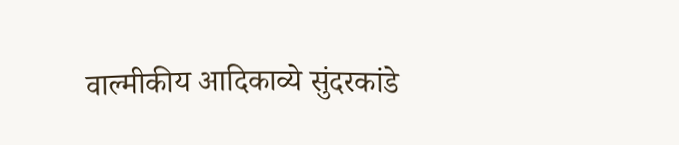वाल्मीकीय आदिकाव्ये सुंदरकांडे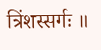त्रिंशस्सर्गः ॥